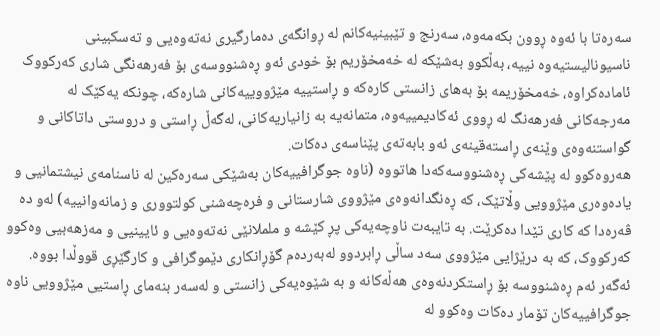سەرەتا با ئەوە ڕوون بکەمەوە، سەرنج و تێبینیەکانم لە ڕوانگەی دەمارگیری نەتەوەیی و تەسکبینی ناسیونالیستیەوە نییە، بەڵکوو بەشێکە لە خەمخۆریم بۆ خودی ئەو ڕەشنووسەی بۆ فەرهەنگی شاری کەرکووک ئامادەکراوە، خەمخۆریمە بۆ بەهای زانستی کارەکە و ڕاستییە مێژووییەکانی شارەکە، چونکە یەکێک لە مەرجەکانی فەرهەنگ لە ڕووی ئەکادیمییەوە، متمانەیە بە زانیاریەکانی، لەگەڵ ڕاستی و دروستی داتاکانی و گواستنەوەی وێنەی ڕاستەقینەی ئەو بابەتەی پێناسەی دەکات.
هەروەکوو لە پێشەکی ڕەشنووسەکەدا هاتووە (ناوە جوگرافییەکان بەشێکی سەرەکین لە ناسنامەی نیشتمانیی و یادەوەری مێژوویی وڵاتێک، کە ڕەنگدانەوەی مێژووی شارستانی و فرەچەشنی کولتووری و زمانەوانییە) لەو دە ڤەرەدا کە کاری تێدا دەکرێت. بە تایبەت ناوچەیەکی پڕ کێشە و ململانێی نەتەوەیی و ئایینیی و مەزهەبیی وەکوو کەرکووک، کە بە درێژایی مێژووی سەد ساڵی ڕابردوو لەبەردەم گۆڕانکاری دێموگرافی و کارگێڕی قووڵدا بووە.
ئەگەر ئەم ڕەشنووسە بۆ ڕاستکردنەوەی هەڵەکانە و بە شێوەیەکی زانستی و لەسەر بنەمای ڕاستیی مێژوویی ناوە جوگرافییەکان تۆمار دەکات وەکوو لە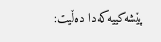پێشەکییەکەدا دەڵیت: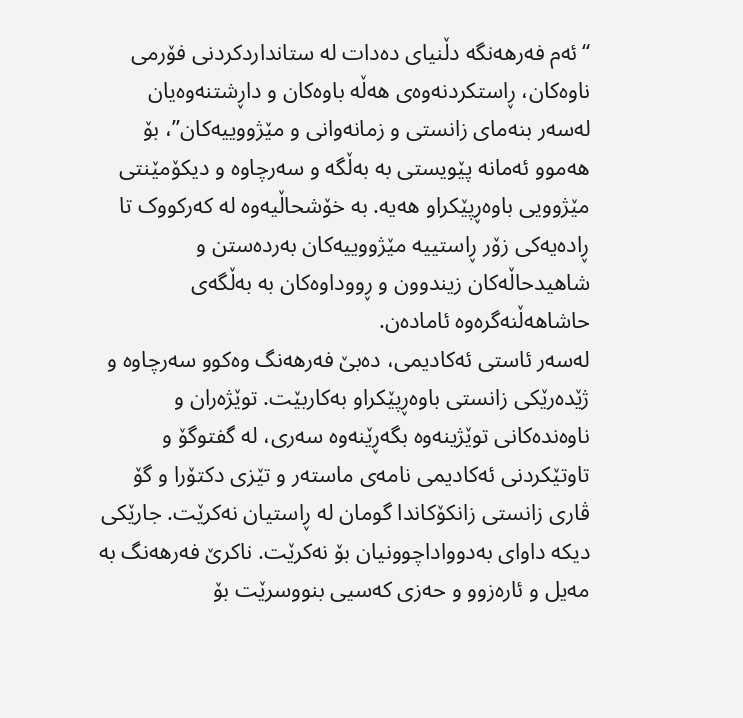“ئەم فەرهەنگە دڵنیای دەدات لە ستانداردکردنی فۆرمی ناوەکان، ڕاستکردنەوەی هەڵە باوەکان و داڕشتنەوەیان لەسەر بنەمای زانستی و زمانەوانی و مێژووییەکان”، بۆ هەموو ئەمانە پێویستی بە بەڵگە و سەرچاوە و دیکۆمێنتی مێژوویی باوەڕپێکراو هەیە. بە خۆشحاڵیەوە لە کەرکووک تا ڕادەیەکی زۆر ڕاستییە مێژووییەکان بەردەستن و شاهیدحاڵەکان زیندوون و ڕووداوەکان بە بەڵگەی حاشاهەڵنەگرەوە ئامادەن.
لەسەر ئاستی ئەکادیمی، دەبێ فەرهەنگ وەکوو سەرچاوە و ژێدەرێکی زانستی باوەڕپێکراو بەکاربێت. توێژەران و ناوەندەکانی توێژینەوە بگەڕێنەوە سەری، لە گفتوگۆ و تاوتێکردنی ئەکادیمی نامەی ماستەر و تێزی دکتۆرا و گۆ ڤاری زانستی زانکۆکاندا گومان لە ڕاستیان نەکرێت. جارێکی دیکە داوای بەدوواداچوونیان بۆ نەکرێت. ناکرێ فەرهەنگ بە مەیل و ئارەزوو و حەزی کەسیی بنووسرێت بۆ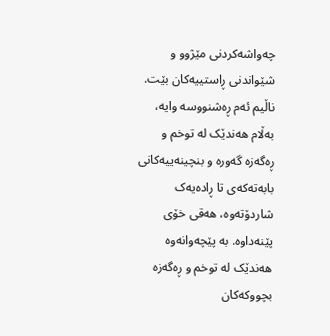چەواشەکردنی مێژوو و شێواندنی ڕاستییەکان بێت. ناڵیم ئەم ڕەشنووسە وایە، بەڵام هەندێک لە توخم و ڕەگەزە گەورە و بنچینەییەکانی بابەتەکەی تا ڕادەیەک شاردۆتەوە، هەقی خۆی پێنەداوە. بە پێچەوانەوە هەندێک لە توخم و ڕەگەزە بچووکەکان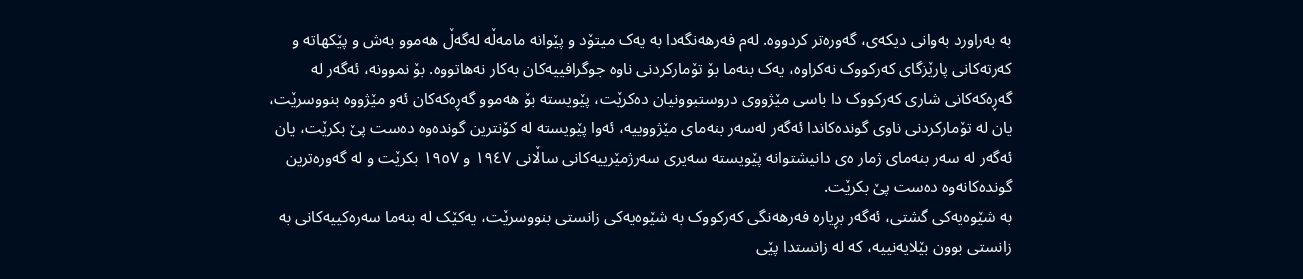بە بەراورد بەوانی دیکەی، گەورەتر کردووە. لەم فەرهەنگەدا بە یەک میتۆد و پێوانە مامەڵە لەگەڵ هەموو بەش و پێکهاتە و کەرتەکانی پارێزگای کەرکووک نەکراوە، یەک بنەما بۆ تۆمارکردنی ناوە جوگرافییەکان بەکار نەهاتووە. بۆ نموونە، ئەگەر لە گەڕەکەکانی شاری کەرکووک دا باسی مێژووی دروستبوونیان دەکرێت، پێویستە بۆ هەموو گەڕەکەکان ئەو مێژووە بنووسرێت، یان لە تۆمارکردنی ناوی گوندەکاندا ئەگەر لەسەر بنەمای مێژووییە، ئەوا پێویستە لە کۆنترین گوندەوە دەست پێ بکرێت، یان ئەگەر لە سەر بنەمای ژمار ەی دانیشتوانە پێویستە سەیری سەرژمێرییەکانی ساڵانی ١٩٤٧ و ١٩٥٧ بکرێت و لە گەورەترین گوندەکانەوە دەست پێ بکرێت.
بە شێوەیەکی گشتی، ئەگەر بڕیارە فەرهەنگی کەرکووک بە شێوەیەکی زانستی بنووسرێت، یەکێک لە بنەما سەرەکییەکانی بە زانستی بوون بێلایەنییە، کە لە زانستدا پێی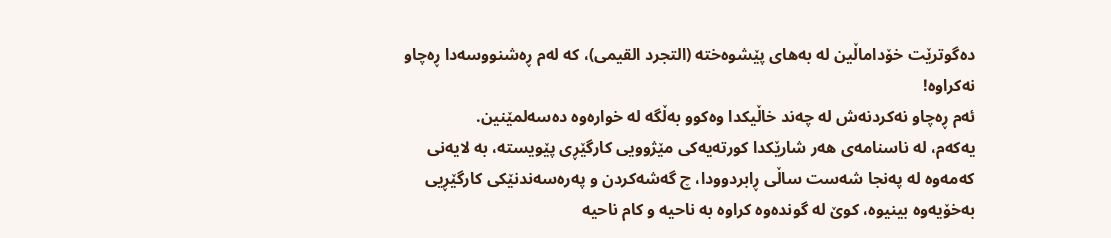دەگوترێت خۆداماڵین لە بەهای پێشوەختە (التجرد القیمی)، کە لەم ڕەشنووسەدا ڕەچاو نەکراوە!
ئەم ڕەچاو نەکردنەش لە چەند خاڵیکدا وەکوو بەڵگە لە خوارەوە دەسەلمێنین.
یەکەم، لە ناسنامەی هەر شارێکدا کورتەیەکی مێژوویی کارگێڕی پێویستە، بە لایەنی کەمەوە لە پەنجا شەست ساڵی ڕابردوودا، چ گەشەکردن و پەرەسەندنێکی کارگێڕیی بەخۆیەوە بینیوە، کوێ لە گوندەوە کراوە بە ناحیە و کام ناحیە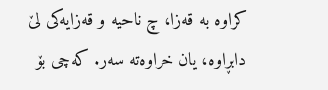کراوە بە قەزا، چ ناحیە و قەزایەکی لێ دابڕاوە، یان خراوەتە سەر. کەچی بۆ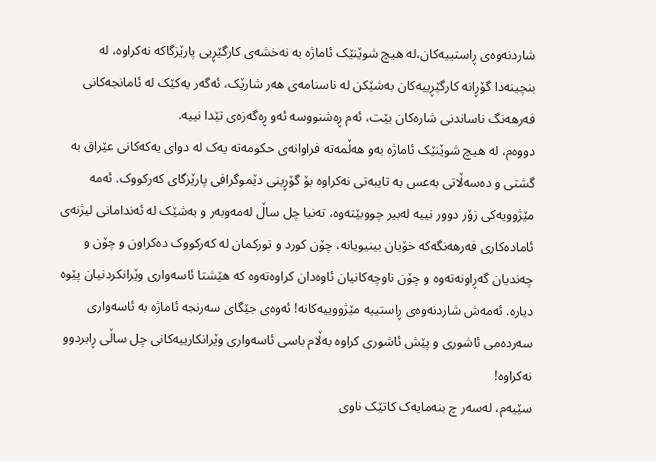شاردنەوەی ڕاستییەکان،لە هیچ شوێنێک ئاماژە بە نەخشەی کارگێڕیی پارێزگاکە نەکراوە، لە بنچینەدا گۆڕانە کارگێڕییەکان بەشێکن لە ناسنامەی هەر شارێک، ئەگەر یەکێک لە ئامانجەکانی فەرهەنگ ناساندنی شارەکان بێت، ئەم ڕەشنووسە ئەو ڕەگەزەی تێدا نییە.
دووەم، لە هیچ شوێنێک ئاماژە بەو هەڵمەتە فراوانەی حکومەتە یەک لە دوای یەکەکانی عێراق بە گشتی و دەسەڵاتی بەعس بە تایبەتی نەکراوە بۆ گۆڕینی دێموگرافی پارێزگای کەرکووک. ئەمە مێژوویەکی زۆر دوور نییە لەبیر چووبێتەوە، تەنیا چل ساڵ لەمەوبەر و بەشێک لە ئەندامانی لیژنەی ئامادەکاری فەرهەنگەکە خۆیان بینیویانە، چۆن کورد و تورکمان لە کەرکووک دەکراون و چۆن و چەندیان گەڕاونەتەوە و چۆن ناوچەکانیان ئاوەدان کراوەتەوە کە هێشتا ئاسەواری وێرانکردنیان پێوە دیارە. ئەمەش شاردنەوەی ڕاستییە مێژووییەکانە! ئەوەی جێگای سەرنجە ئاماژە بە ئاسەواری سەردەمی ئاشوری و پێش ئاشوری کراوە بەڵام باسی ئاسەواری وێرانکارییەکانی چل ساڵی ڕابردوو نەکراوە!
سێیەم، لەسەر چ بنەمایەک کاتێک ناوی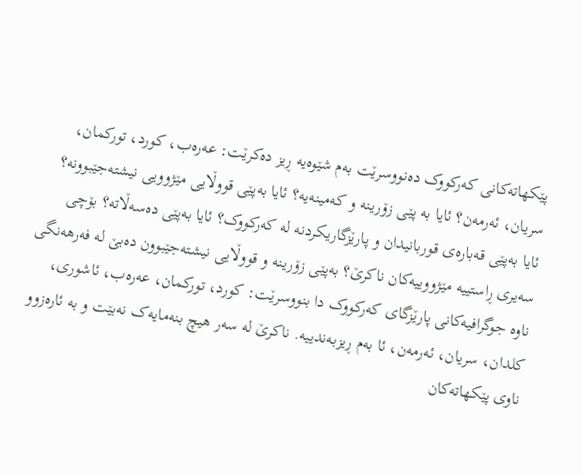پێکهاتەکانی کەرکووک دەنووسرێت بەم شێوەیە ڕیز دەکرێت: عەرەب، کورد، تورکمان، سریان، ئەرمەن؟ ئایا بە پێی زۆرینە و کەمینەیە؟ ئایا بەپێی قووڵایی مێژوویی نیشتەجێبوونە؟ ئایا بەپێی قەبارەی قوربانیدان و پارێزگاریکردنە لە کەرکووک؟ ئایا بەپێی دەسەڵاتە؟ بۆچی سەیری ڕاستییە مێژووییەکان ناکرێ؟ بەپێی زۆرینە و قووڵایی نیشتەجێبوون دەبێ لە فەرهەنگی ناوە جوگرافیەکانی پارێزگای کەرکووک دا بنووسرێت: کورد، تورکمان، عەرەب، ئاشوری، کلدان، سریان، ئەرمەن، ئا بەم ڕیزبەندییە. ناکرێ لە سەر هیچ بنەمایەک نەبێت و بە ئارەزوو ناوی پێکهاتەکان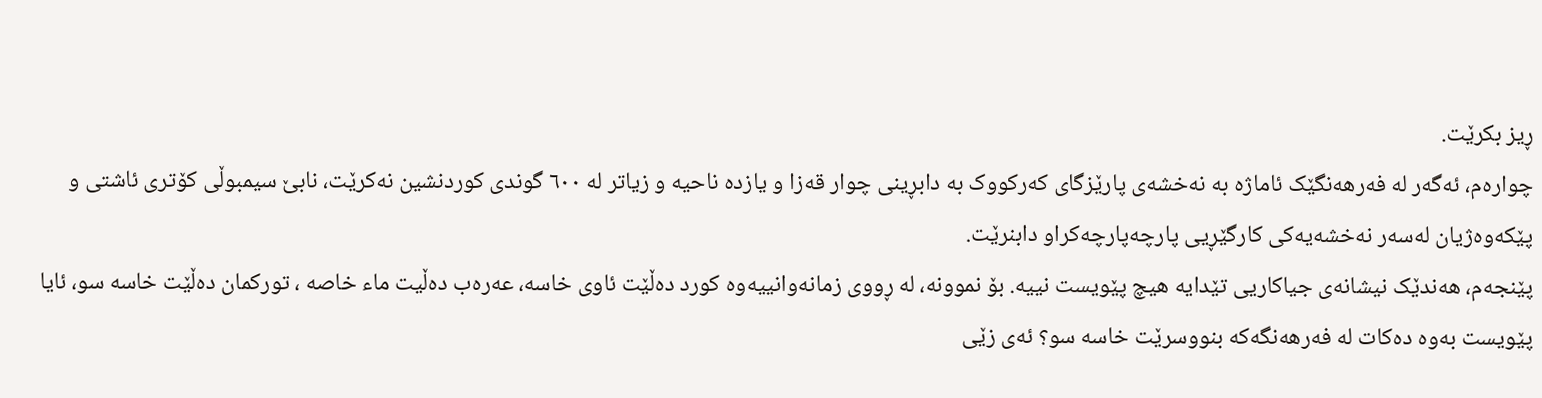ڕیز بکرێت.
چوارەم، ئەگەر لە فەرهەنگێک ئاماژە بە نەخشەی پارێزگای کەرکووک بە دابڕینی چوار قەزا و یازدە ناحیە و زیاتر لە ٦٠٠ گوندی کوردنشین نەکرێت، نابێ سیمبوڵی کۆتری ئاشتی و پێکەوەژیان لەسەر نەخشەیەکی کارگێڕیی پارچەپارچەکراو دابنرێت.
پێنجەم، هەندێک نیشانەی جیاکاریی تێدایە هیچ پێویست نییە. بۆ نموونە، لە ڕووی زمانەوانییەوە کورد دەڵێت ئاوی خاسە، عەرەب دەڵیت ماء خاصە ، تورکمان دەڵێت خاسە سو، ئایا پێویست بەوە دەکات لە فەرهەنگەکە بنووسرێت خاسە سو؟ ئەی زێی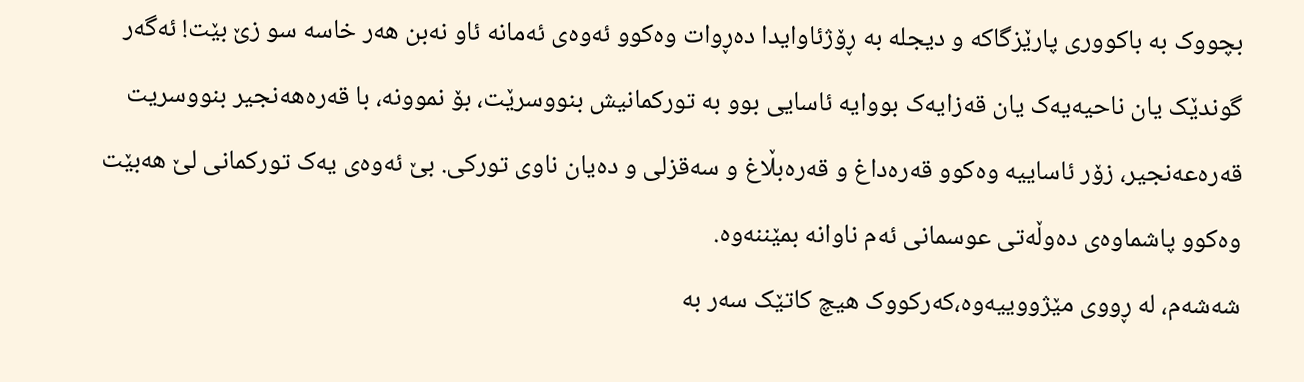بچووک بە باکووری پارێزگاکە و دیجلە بە ڕۆژئاوایدا دەڕوات وەکوو ئەوەی ئەمانە ئاو نەبن هەر خاسە سو زێ بێت! ئەگەر گوندێک یان ناحیەیەک یان قەزایەک بووایە ئاسایی بوو بە تورکمانیش بنووسرێت، بۆ نموونە، با قەرەهەنجیر بنووسریت قەرەعەنجیر، زۆر ئاساییە وەکوو قەرەداغ و قەرەبڵاغ و سەقزلی و دەیان ناوی تورکی. بێ ئەوەی یەک تورکمانی لێ هەبێت وەکوو پاشماوەی دەوڵەتی عوسمانی ئەم ناوانە بمێننەوە.
شەشەم، لە ڕووی مێژووییەوە،کەرکووک هیچ کاتێک سەر بە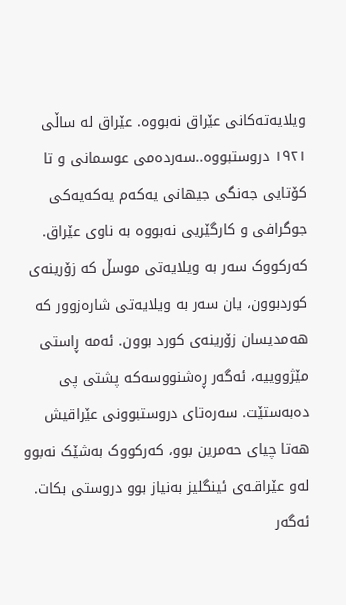ویلایەتەکانی عێراق نەبووە. عێراق لە ساڵی ١٩٢١ دروستبووە..سەردەمی عوسمانی و تا کۆتایی جەنگی جیهانی یەکەم یەکەیەکی جوگرافی و کارگێریی نەبووە بە ناوی عێراق. کەرکووک سەر بە ویلایەتی موسڵ کە زۆرینەی کوردبوون، یان سەر بە ویلایەتی شارەزوور کە هەمدیسان زۆرینەی کورد بوون. ئەمە ڕاستی مێژووییە، ئەگەر ڕەشنووسەکە پشتی پی دەبەستێت. سەرەتای دروستبوونی عێراقیش هەتا چیای حەمرین بوو، کەرکووک بەشێک نەبوو لەو عێراقـەی ئینگلیز بەنیاز بوو دروستی بکات. ئەگەر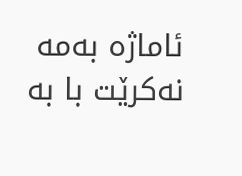ئاماژە بەمە نەکرێت با بە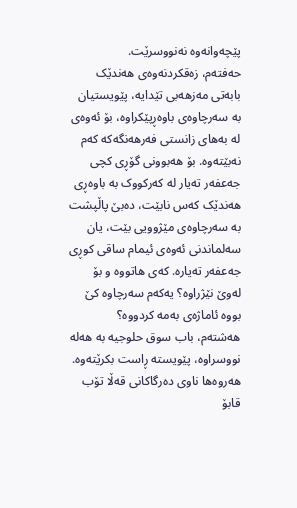پێچەوانەوە نەنووسرێت.
حەفتەم، زەقکردنەوەی هەندێک بابەتی مەزهەبی تێدایە، پێویستیان بە سەرچاوەی باوەڕپێکراوە، بۆ ئەوەی لە بەهای زانستی فەرهەنگەکە کەم نەبێتەوە. بۆ هەبوونی گۆڕی کچی جەعفەر تەیار لە کەرکووک بە باوەڕی هەندێک کەس نابێت، دەبێ پاڵپشت بە سەرچاوەی مێژوویی بێت، یان سەلماندنی ئەوەی ئیمام ساقی کوڕی جەعفەر تەیارە. کەی هاتووە و بۆ لەوێ نێژراوە؟ یەکەم سەرچاوە کێ بووە ئاماژەی بەمە کردووە؟
هەشتەم، باب سوق حلوجیە بە هەلە نووسراوە، پێویستە ڕاست بکرێتەوە. هەروەها ناوی دەرگاکانی قەڵا تۆب قابۆ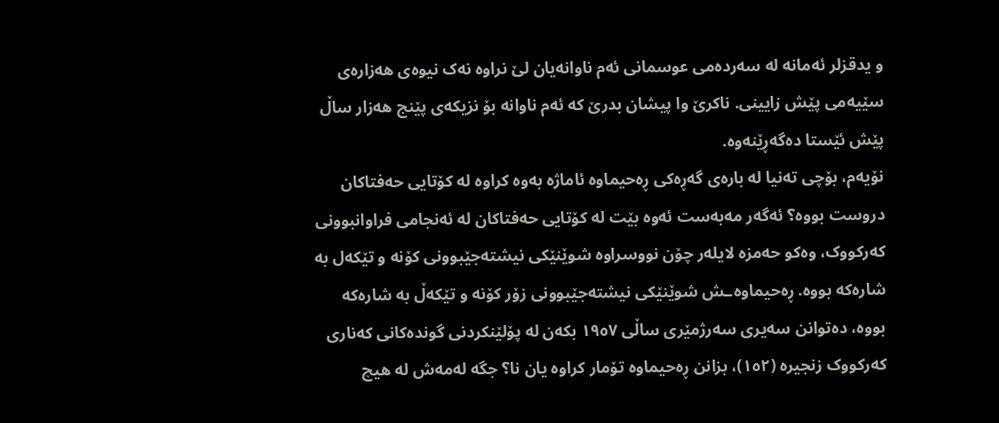و یدقزلر ئەمانە لە سەردەمی عوسمانی ئەم ناوانەیان لێ نراوە نەک نیوەی هەزارەی سێیەمی پێش زایینی. ناکرێ وا پیشان بدرێ کە ئەم ناوانە بۆ نزیکەی پێنج هەزار ساڵ پێش ئێستا دەگەڕێنەوە.
نۆیەم، بۆچی تەنیا لە بارەی گەڕەکی ڕەحیماوە ئاماژە بەوە کراوە لە کۆتایی حەفتاکان دروست بووە؟ ئەگەر مەبەست ئەوە بێت لە کۆتایی حەفتاکان لە ئەنجامی فراوانبوونی کەرکووک، وەکو حەمزە لایلەر چۆن نووسراوە شوێنێکی نیشتەجێبوونی کۆنە و تێکەل بە شارەکە بووە. ڕەحیماوەـش شوێنێکی نیشتەجێبوونی زۆر کۆنە و تێکەڵ بە شارەکە بووە، دەتوانن سەیری سەرژمێری ساڵی ١٩٥٧ بکەن لە پۆلێنکردنی گوندەکانی کەناری کەرکووک زنجیرە (١٥٢)، بزانن ڕەحیماوە تۆمار کراوە یان نا؟ جگە لەمەش لە هیچ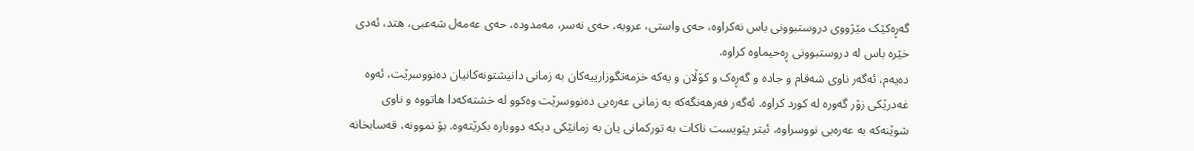گەڕەکێک مێژووی دروستبوونی باس نەکراوە، حەی واستی، عروبە، حەی نەسر، مەمدودە، حەی عەمەل شەعبی، هتد، ئەدی خێرە باس لە دروستبوونی ڕەحیماوە کراوە.
دەیەم، ئەگەر ناوی شەقام و جادە و گەڕەک و کۆڵان و یەکە خزمەتگوزارییەکان بە زمانی دانیشتونەکانیان دەنووسرێت، ئەوە غەدرێکی زۆر گەورە لە کورد کراوە. ئەگەر فەرهەنگەکە بە زمانی عەرەبی دەنووسرێت وەکوو لە خشتەکەدا هاتووە و ناوی شوێنەکە بە عەرەبی نووسراوە، ئیتر پێویست ناکات بە تورکمانی یان بە زمانێکی دیکە دووبارە بکرێتەوە. بۆ نموونە، قەسابخانە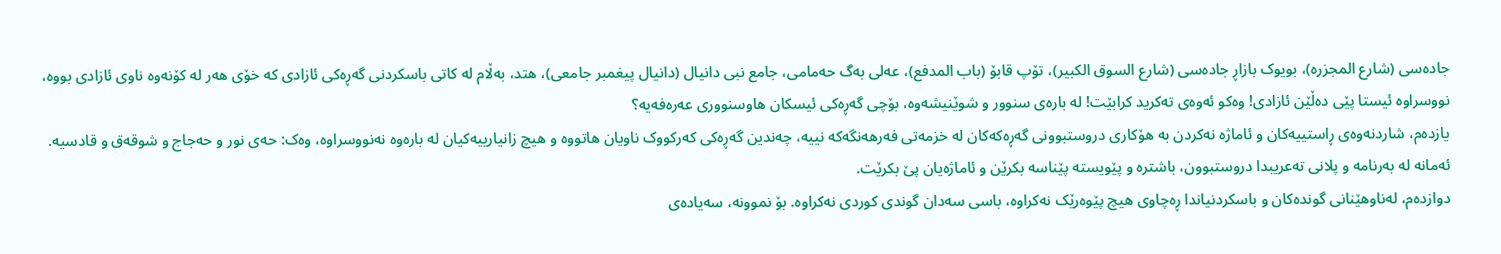جادەسی (شارع المجزرە)، بویوک بازاڕ جادەسی (شارع السوق الکبیر)، تۆپ قابۆ (باب المدفع)، عەلی بەگ حەمامی، جامع نبی دانیال (دانیال پیغمبر جامعی)، هتد، بەڵام لە کاتی باسکردنی گەڕەکی ئازادی کە خۆی هەر لە کۆنەوە ناوی ئازادی بووە، نووسراوە ئیستا پێی دەڵێن ئازادی! وەکو ئەوەی تەکرید کرابێت! لە بارەی سنوور و شوێنیشەوە، بۆچی گەڕەکی ئیسکان هاوسنووری عەرەفەیە؟
یازدەم، شاردنەوەی ڕاستییەکان و ئاماژە نەکردن بە هۆکاری دروستبوونی گەڕەکەکان لە خزمەتی فەرهەنگەکە نییە، چەندین گەڕەکی کەرکووک ناویان هاتووە و هیچ زانیارییەکیان لە بارەوە نەنووسراوە، وەک: حەی نور و حەجاج و شوقەق و قادسیە. ئەمانە لە بەرنامە و پلانی تەعریبدا دروستبوون، باشترە و پێویستە پێناسە بکرێن و ئاماژەیان پێ بکرێت.
دوازدەم، لەناوهێنانی گوندەکان و باسکردنیاندا ڕەچاوی هیچ پێوەرێک نەکراوە، باسی سەدان گوندی کوردی نەکراوە. بۆ نموونە، سەیادەی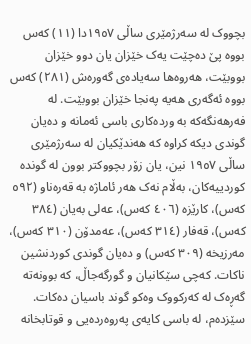بچووک لە سەرژمێری ساڵی ١٩٥٧دا (١١) کەس بووە پێ دەچێت یەک خێزان یان دوو خێزان بووبێت، هەروەها سەیادەی گەورەش (٢٨١) کەس بووە ئەگەری هەیە پەنجا خێزان بووبێت. لە فەرهەنگەکە بە وردەکاری باسی ئەمانە و دەیان گوندی دیکە کراوە کە هەندێکیان لە سەرژمێری ساڵی ١٩٥٧ نین، یان زۆر بچووکتر بوون لە گوندە کوردییەکان، بەڵام نەک هەر ئاماژە بە قەرەناو (٥٩٢ کەس)، کارێزە (٤٠٦ کەس)، عەلی بەیان (٣٨٤ کەس)، قەفار (٣١٤ کەس)، عەمدۆن (٣١٠ کەس)، مەرزیخە (٣٠٩ کەس) و دەیان گوندی کوردنشین ناکات. کەچی سێکانیان و گورگەجاڵ، کە بوونەتە گەڕەک لە کەرکووک وەکو گوند باسیان دەکات.
سێزدەم، لە باسی کایەی پەروەردەیی و قوتابخانە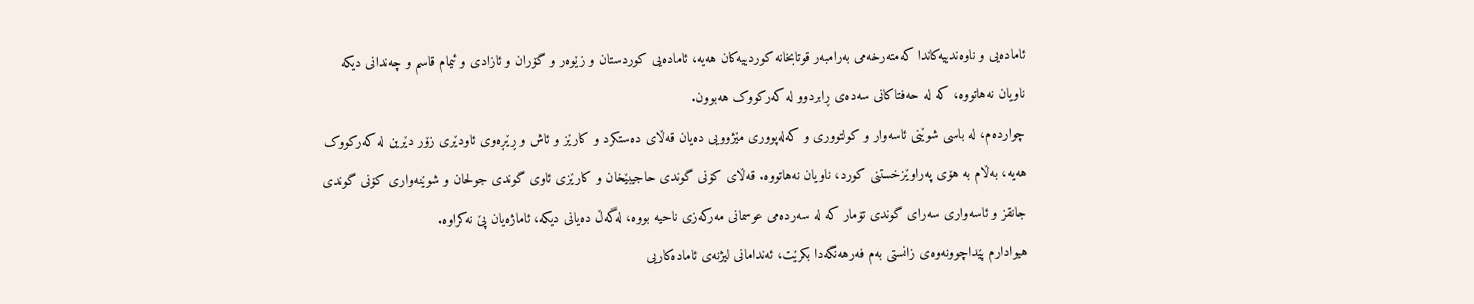ئامادەیی و ناوەندییەکاندا کەمتەرخەمی بەرامبەر قوتابخانە کوردییەکان هەیە، ئامادەیی کوردستان و زێوەر و گۆران و ئازادی و ئیمام قاسم و چەندانی دیکە ناویان نەهاتووە، کە لە حەفتاکانی سەدەی ڕابردوو لە کەرکووک هەبوون.
چواردەم، لە باسی شوێنی ئاسەوار و کولتووری و کەلەپووری مێژوویی دەیان قەڵای دەستکرد و کارێز و ئاش و ڕێڕەوی ئاودێری زۆر دێرین لە کەرکووک هەیە، بەڵام بە هۆی پەراوێزخستنی کورد، ناویان نەهاتووە. قەڵای کۆنی گوندی حاجیبێخان و کارێزی ئاوی گوندی جولحان و شوێنەواری کۆنی گوندی جانقز و ئاسەواری سەرای گوندی تۆمار کە لە سەردەمی عوسمانی مەرکەزی ناحیە بووە، لەگەڵ دەیانی دیکە، ئاماژەیان پێ نەکراوە.
هیوادارم پێداچوونەوەی زانستی بەم فەرهەنگەدا بکرێت، ئەندامانی لیژنەی ئامادەکاریی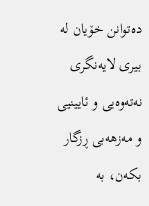دەتوانن خۆیان لە بیری لایەنگری نەتەوەیی و ئایینیی و مەزهەبی ڕزگار بکەن، بە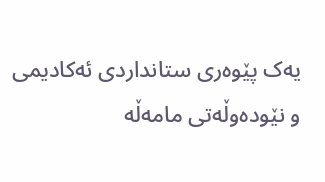یەک پێوەری ستانداردی ئەکادیمی و نێودەوڵەتی مامەڵە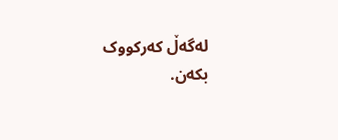لەگەڵ کەرکووک بکەن.